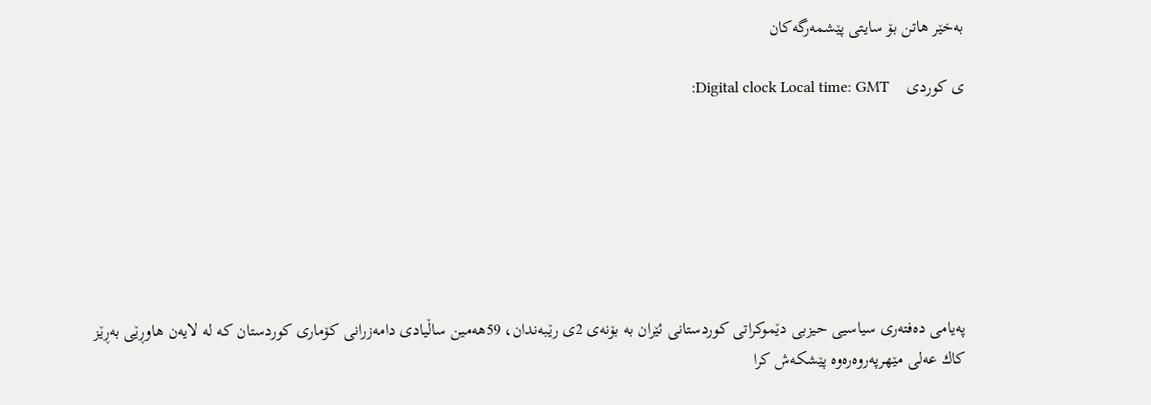به‌خێر هاتن بۆ سایتی پێشمه‌رگه‌كان

ی كوردی    Digital clock Local time: GMT:







په‌یامی‌ ده‌فته‌ری‌ سیاسیی‌ حیزبی‌ دێموكراتی‌ كوردستانی‌ ئێران به‌ بۆنه‌ی‌ 2ی‌ رێبه‌ندان، 59هه‌مین ساڵیادی‌ دامه‌زرانی‌ كۆماری‌ كوردستان كه‌ له‌ لایه‌ن هاوڕێی‌ به‌ڕێز كاك عه‌لی‌ مێهرپه‌روه‌ره‌وه‌ پێشكه‌ش كرا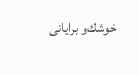خوشك‌و برایانی‌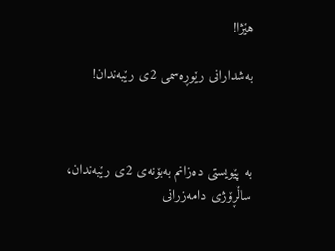هێژا!

به‌شدارانی‌ رێوڕه‌سمی‌ 2ی‌ رێبه‌ندان!



به‌ پێویستی‌ ده‌زانم به‌بۆنه‌ی‌ 2ی‌ رێبه‌ندان، ساڵڕۆژی‌ دامه‌زرانی‌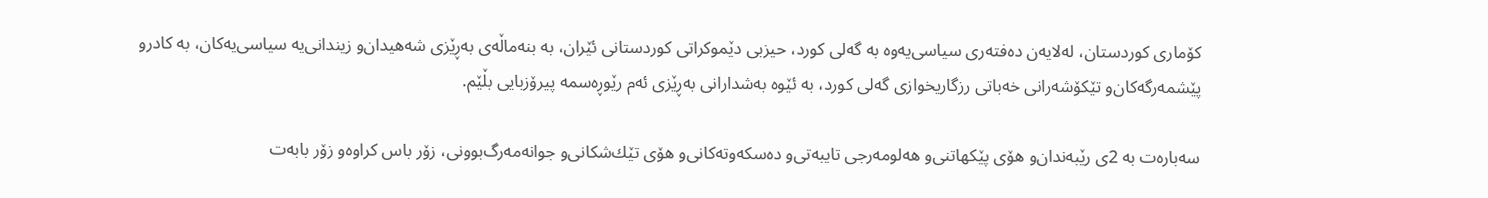كۆماری‌ كوردستان، له‌لایه‌ن ده‌فته‌ری‌ سیاسی‌یه‌وه‌ به‌ گه‌لی‌ كورد، حیزبی‌ دێموكراتی‌ كوردستانی‌ ئێران، به‌ بنه‌ماڵه‌ی‌ به‌ڕێزی‌ شه‌هیدان‌و زیندانی‌یه‌ سیاسی‌یه‌كان، به‌ كادر‌و پێشمه‌رگه‌كان‌و تێكۆشه‌رانی‌ خه‌باتی‌ رزگاریخوازی‌ گه‌لی‌ كورد، به‌ ئێوه‌ به‌شدارانی‌ به‌ڕێزی‌ ئه‌م رێوڕه‌سمه‌ پیرۆزبایی‌ بڵێم.

سه‌باره‌ت به‌ 2ی‌ رێبه‌ندان‌و هۆی‌ پێكهاتنی‌‌و هه‌لومه‌رجی‌ تایبه‌تی‌‌و ده‌سكه‌وته‌كانی‌‌و هۆی‌ تێك‌شكانی‌‌و جوانه‌مه‌رگ‌بوونی‌، زۆر باس كراوه‌‌و زۆر بابه‌ت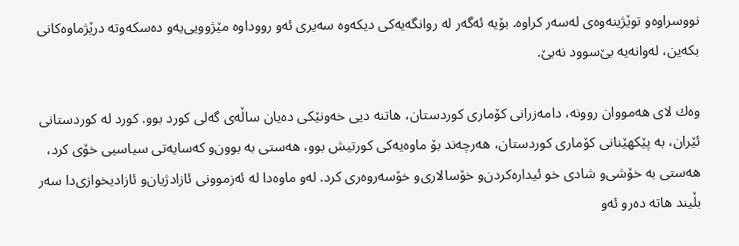نووسراوه‌‌و توێژینه‌وه‌ی‌ له‌سه‌ر كراوه‌. بۆیه‌ ئه‌گه‌ر له‌ روانگه‌یه‌كی‌ دیكه‌وه‌ سه‌یری‌ ئه‌و رووداوه‌ مێژوویی‌یه‌‌و ده‌سكه‌وته‌ درێژماوه‌كانی‌ بكه‌ین، له‌وانه‌یه‌ بێ‌سوود نه‌بێ‌.

وه‌ك لای‌ هه‌مووان روونه‌، دامه‌زرانی‌ كۆماری‌ كوردستان، هاتنه‌ دیی‌ خه‌ونێكی‌ ده‌یان ساڵه‌ی‌ گه‌لی‌ كورد بوو. كورد له‌ كوردستانی‌ ئێران، به‌ پێكهێنانی‌ كۆماری‌ كوردستان، هه‌رچه‌ند بۆ ماوه‌یه‌كی‌ كورتیش بوو، هه‌ستی‌ به‌ بوون‌و كه‌سایه‌تی‌ سیاسیی‌ خۆی‌ كرد، هه‌ستی‌ به‌ خۆشی‌‌و شادی‌ خو ئیداره‌كردن‌و خۆسالاری‌‌و خۆسه‌روه‌ری‌ كرد. له‌و ماوه‌دا له‌ ئه‌زموونی‌ ئازادژیان‌و ئازادیخوازی‌دا سه‌ر بڵیند هاته‌ ده‌ر‌و ئه‌و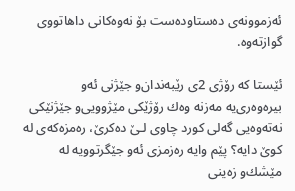ئه‌زموونه‌ی‌ ده‌ستاوده‌ست بۆ نه‌وه‌كانی‌ داهاتووی‌ گوازته‌وه‌.

ئێستا كه‌ رۆژی‌ 2ی‌ رێبه‌ندان‌و جێژنی‌ ئه‌و بیره‌وه‌ری‌یه‌ مه‌زنه‌ وه‌ك رۆژێكی‌ مێژوویی‌‌و جێژنێكی‌ نه‌ته‌وه‌یی‌ گه‌لی‌ كورد چاوی‌ لـێ‌ ده‌كرێ‌، ره‌مزه‌كه‌ی‌ له‌ كوێ‌ دایه‌؟ پێم وایه‌ ره‌زمزی‌ ئه‌و جێگرتوویه‌ له‌ مێشك‌و زه‌ینی‌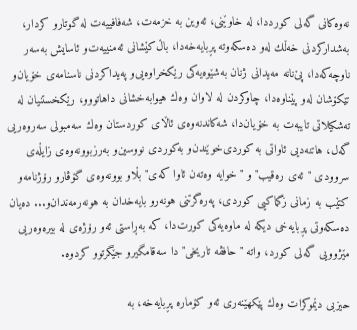نه‌وه‌كانی‌ گه‌لی‌ كورددا، له‌ خاوێنی‌، ئه‌وین به‌ خزمه‌ت، شه‌فافییه‌ت له‌ گوتار‌و كردار، به‌شداركردنی‌ خه‌ڵك له‌و ده‌سكه‌وته‌ پڕبایه‌خه‌دا، باڵ‌كێشانی‌ ئه‌منییه‌ت‌و ئاسایش به‌سه‌ر ناوچه‌كه‌دا، پێ‌نانه‌ مه‌یدانی‌ ژنان به‌شێوه‌یه‌كی‌ رێكخراوه‌یی‌‌و په‌یداكردنی‌ ناسنامه‌ی‌ خۆیان‌و تێكۆشان له‌و پێناوه‌دا، چاوكردن له‌ لاوان وه‌ك هیوابه‌خشانی‌ داهاتوو‌و، رێكخستنیان له‌ ته‌شكیلاتی‌ تایبه‌ت به‌ خۆیان‌دا، شه‌كاندنه‌وه‌ی‌ ئاڵای‌ كوردستان وه‌ك سه‌مبولی‌ سه‌روه‌ریی‌ گه‌ل، هاتنه‌دیی‌ ئاواتی‌ به‌ كوردی‌خوێندن‌و به‌كوردی‌ نووسین‌و به‌رزبوونه‌وه‌ی‌ زایڵه‌ی‌ سروودی‌ "ئه‌ی‌ ره‌قیب"و "خوایه‌ وه‌ته‌ن ئاوا كه‌ی‌" بڵاو بوونه‌وه‌ی‌ گۆڤار‌و رۆژنامه‌‌و كتێب به‌ زمانی‌ زگماكیی‌ كوردی‌، په‌ره‌گرتنی‌ هونه‌ر‌و بایه‌خدان به‌ هونه‌رمه‌ندان‌و... ده‌یان ده‌سكه‌وتی‌ پڕبایه‌خی‌ دیكه‌ له‌ ماوه‌یه‌كی‌ كورت‌دا، كه‌ به‌ڕاستی‌ ئه‌و رۆژه‌ی‌ له‌ بیره‌وه‌ریی‌ مێژوویی‌ گه‌لی‌ كورد، واته‌ "حافڤه تاریخی‌"دا سه‌قامگیر‌و جێگرتوو كردوه‌.

حیزبی‌ دێموكرات وه‌ك پێكهێنه‌ری‌ ئه‌و كۆماره‌ پڕبایه‌خه‌، به‌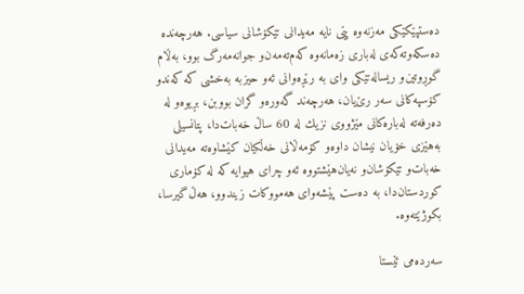ده‌ستپێكێكی‌ مه‌زنه‌وه‌ پێی‌ نایه‌ مه‌یدانی‌ تێكۆشانی‌ سیاسی‌. هه‌رچه‌نده‌ ده‌سكه‌وته‌كه‌ی‌ له‌باری‌ زه‌مانه‌وه‌ كه‌م‌ته‌مه‌ن‌و جوانه‌مه‌رگ بوو، به‌ڵام گوڕ‌وتین‌و ریساله‌تێكی‌ وای‌ به‌ رێڕه‌وانی‌ ئه‌و حیزبه‌ به‌خشی‌ كه‌ كه‌ند‌و كۆسپه‌كانی‌ سه‌ر رێ‌یان، هه‌رچه‌ند گه‌وره‌‌و گران بووبن، بڕیوه‌‌و له‌ ده‌رفه‌ته‌ له‌باره‌كانی‌ مێژووی‌ نزیك له‌ 60 ساڵ‌ خه‌بات‌دا، پتانسیلی‌ به‌هێزی‌ خۆیان نیشان داوه‌‌و كۆمه‌ڵانی‌ خه‌ڵكیان كێشاوه‌ته‌ مه‌یدانی‌ خه‌بات‌و تێكۆشان‌و نه‌یان‌هێشتووه‌ ئه‌و چرای‌ هیوایه‌ كه‌ له‌ كۆماری‌ كوردستان‌دا، به‌ ده‌ست پێشه‌وای‌ هه‌مووكات زیندوو، هه‌ڵ‌گیرسا، بكوژێته‌وه‌.

سه‌رده‌می‌ ئێستا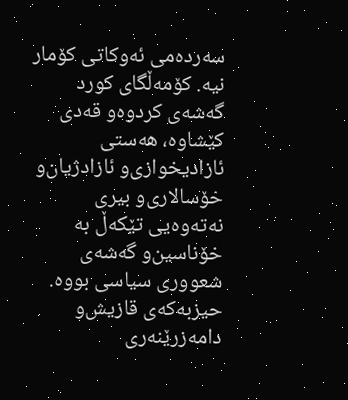سه‌رده‌می‌ ئه‌وكاتی‌ كۆمار نیه‌. كۆمه‌ڵگای‌ كورد گه‌شه‌ی‌ كردوه‌‌و قه‌دی‌ كێشاوه‌، هه‌ستی‌ ئازادیخوازی‌‌و ئازادژیان‌و خۆسالاری‌‌و بیری‌ نه‌ته‌وه‌یی‌ تێكه‌ڵ‌ به‌ خۆناسین‌و گه‌شه‌ی‌ شعووری‌ سیاسی‌ بووه‌. حیزبه‌كه‌ی‌ قازیش‌و دامه‌زرێنه‌ری‌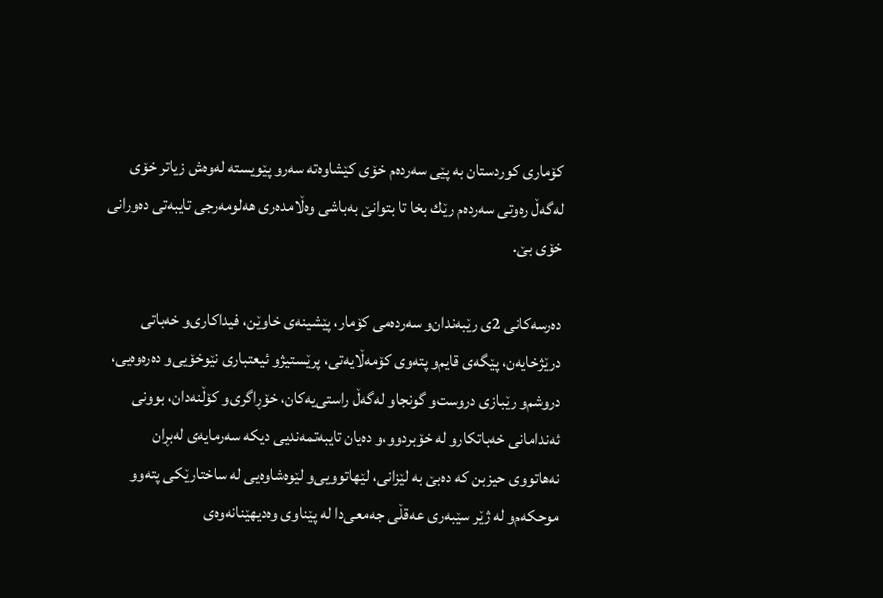كۆماری‌ كوردستان به‌ پێی‌ سه‌رده‌م خۆی‌ كێشاوه‌ته‌ سه‌ر‌و پێویسته‌ له‌وه‌ش زیاتر خۆی‌ له‌گه‌ڵ‌ ره‌وتی‌ سه‌رده‌م رێك بخا تا بتوانێ‌ به‌باشی‌ وه‌ڵامده‌ری‌ هه‌لومه‌رجی‌ تایبه‌تی‌ ده‌ورانی‌ خۆی‌ بێ‌.

ده‌رسه‌كانی‌ 2ی‌ رێبه‌ندان‌و سه‌رده‌می‌ كۆمار، پێشینه‌ی‌ خاوێن، فیداكاری‌‌و خه‌باتی‌ درێژخایه‌ن، پێگه‌ی‌ قایم‌و پته‌وی‌ كۆمه‌ڵایه‌تی‌، پرێستیژ‌و ئیعتباری‌ نێوخۆیی‌‌و ده‌ره‌وه‌یی‌، دروشم‌و رێبازی‌ دروست‌و گونجاو له‌گه‌ڵ‌ راستی‌یه‌كان، خۆڕاگری‌‌و كۆڵنه‌دان، بوونی‌ ئه‌ندامانی‌ خه‌باتكار‌و له‌ خۆبردوو،‌و ده‌یان تایبه‌تمه‌ندیی‌ دیكه‌ سه‌رمایه‌ی‌ له‌بڕان نه‌هاتووی‌ حیزبن كه‌ ده‌بێ‌ به‌ لێزانی‌، لێهاتوویی‌‌و لێوه‌شاوه‌یی‌ له‌ ساختارێكی‌ پته‌و‌و موحكه‌م‌و له‌ ژێر سێبه‌ری‌ عه‌قڵی‌ جه‌معی‌دا له‌ پێناوی‌ وه‌دیهێنانه‌وه‌ی‌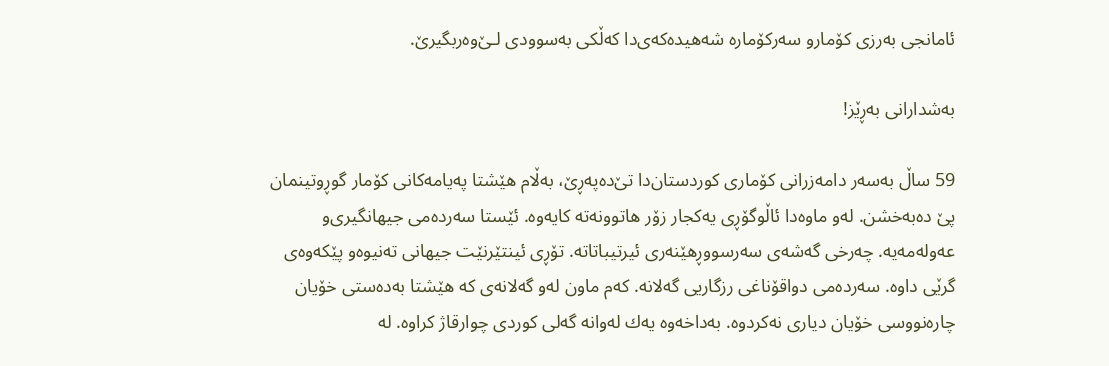ئامانجی‌ به‌رزی‌ كۆمار‌و سه‌ركۆماره‌ شه‌هیده‌كه‌ی‌دا كه‌ڵكی‌ به‌سوودی‌ لـێ‌وه‌ربگیرێ‌.

به‌شدارانی‌ به‌ڕێز!

59 ساڵ‌ به‌سه‌ر دامه‌زرانی‌ كۆماری‌ كوردستان‌دا تێ‌ده‌په‌ڕێ‌، به‌ڵام هێشتا په‌یامه‌كانی‌ كۆمار گوڕ‌وتینمان پێ‌ ده‌به‌خشن. له‌و ماوه‌دا ئاڵوگۆڕی‌ یه‌كجار زۆر هاتوونه‌ته‌ كایه‌وه‌. ئێستا سه‌رده‌می‌ جیهانگیری‌‌و عه‌وله‌مه‌یه‌. چه‌رخی‌ گه‌شه‌ی‌ سه‌رسووڕهێنه‌ری‌ ئیرتیباتاته‌. تۆڕی‌ ئینتێرنێت جیهانی‌ ته‌نیوه‌‌و پێكه‌وه‌ی‌ گرێی‌ داوه‌. سه‌رده‌می‌ دواقۆناغی‌ رزگاریی‌ گه‌لانه‌. كه‌م ماون له‌و گه‌لانه‌ی‌ كه‌ هێشتا به‌ده‌ستی‌ خۆیان چاره‌نووسی‌ خۆیان دیاری‌ نه‌كردوه‌. به‌داخه‌وه‌ یه‌ك له‌وانه‌ گه‌لی‌ كوردی‌ چوارقاژ كراوه‌. له‌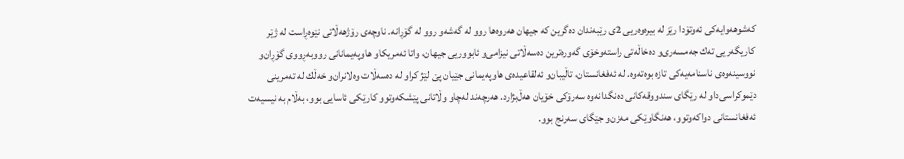كه‌شوهه‌وایه‌كی‌ ئه‌وتۆدا رێز له‌ بیره‌وه‌ریی‌ 2ی‌ رێبه‌ندان ده‌گرین كه‌ جیهان هه‌روه‌ها روو له‌ گه‌شه‌‌و روو له‌ گۆڕانه‌. ناوچه‌ی‌ رۆژهه‌ڵاتی‌ نێوه‌ڕاست له‌ ژێر كاریگه‌ریی‌ ته‌ك جه‌مسه‌ری‌‌و ده‌خاڵه‌تی‌ راسته‌وخۆی‌ گه‌وره‌ترین ده‌سه‌ڵاتی‌ نیزامی‌‌و ئابووریی‌ جیهان، واتا ئه‌مریكا‌و هاوپه‌یمانانی‌ رووبه‌ڕووی‌ گۆڕان‌و نووسینه‌وه‌ی‌ ناسنامه‌یه‌كی‌ تازه‌ بوه‌ته‌وه‌. له‌ ئه‌فغانستان، تاڵیبان‌و ئه‌لقاعیده‌ی‌ هاوپه‌یمانی‌ جێیان پێ‌ لێژ كرا‌و له‌ ده‌سه‌ڵات وه‌لانران‌و خه‌ڵك له‌ ته‌مرینی‌ دێموكراسی‌دا‌و له‌ رێگای‌ سندووقه‌كانی‌ ده‌نگدانه‌وه‌ سه‌رۆكی‌ خۆیان هه‌ڵ‌بژارد. هه‌رچه‌ند له‌چاو وڵاتانی‌ پێشكه‌وتوو كارێكی‌ ئاسایی‌ بوو، به‌ڵام به‌ نیسیه‌ت ئه‌فغانستانی‌ دواكه‌وتوو، هه‌نگاوێكی‌ مه‌زن‌و جێگای‌ سه‌رنج بوو.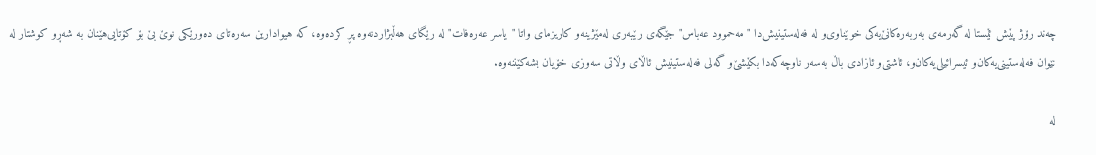چه‌ند رۆژ پێش ئێستا له‌ گه‌رمه‌ی‌ به‌ربه‌ره‌كانێ‌یه‌كی‌ خوێناوی‌‌و له‌ فه‌له‌ستینیش‌دا "مه‌حموود عه‌باس" جێگه‌ی‌ رێبه‌ری‌ له‌مێژینه‌‌و كاریزمای‌ واتا "یاسر عه‌ره‌فات" له‌ رێگای‌ هه‌ڵبژاردنه‌وه‌ پڕ كرده‌وه‌، كه‌ هیوادارین سه‌ره‌تای‌ ده‌ورێكی‌ نوێ‌ بێ‌ بۆ كۆتایی‌هێنان به‌ شه‌ڕ‌و كوشتار له‌ نێوان فه‌له‌ستینی‌یه‌كان‌و ئیسرائیلی‌یه‌كان‌و، ئاشتی‌‌و ئازادی‌ باڵ‌ به‌سه‌ر ناوچه‌كه‌دا بكێشێ‌‌و گه‌لی‌ فه‌له‌ستینیش ئاڵای‌ وڵاتی‌ سه‌وزی‌ خۆیان بشه‌كێننه‌وه‌.

له‌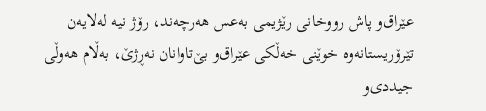عێراق‌و پاش رووخانی‌ رێژیمی‌ به‌عس هه‌رچه‌ند، رۆژ نیه‌ له‌لایه‌ن تێرۆریستانه‌وه‌ خوێنی‌ خه‌ڵكی‌ عێراق‌و بێ‌تاوانان نه‌ڕژێ‌، به‌ڵام هه‌وڵی‌ جیددی‌‌و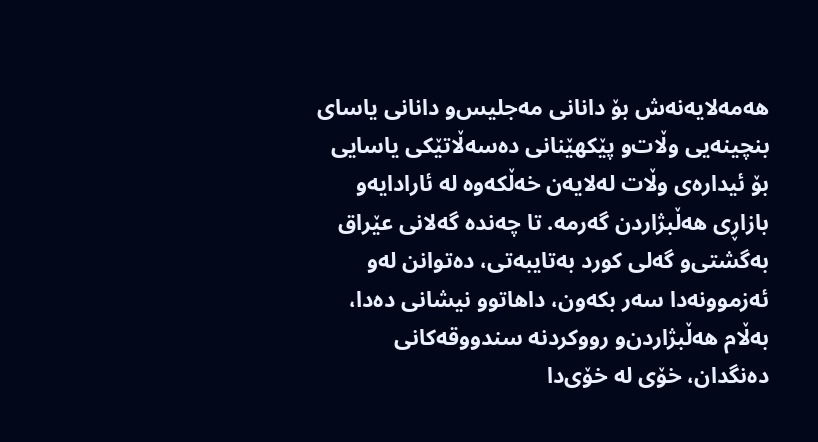هه‌مه‌لایه‌نه‌ش بۆ دانانی‌ مه‌جلیس‌و دانانی‌ یاسای‌ بنچینه‌یی‌ وڵات‌و پێكهێنانی‌ ده‌سه‌ڵاتێكی‌ یاسایی‌ بۆ ئیداره‌ی‌ وڵات له‌لایه‌ن خه‌ڵكه‌وه‌ له‌ ئارادایه‌‌و بازاڕی‌ هه‌ڵبژاردن گه‌رمه‌. تا چه‌نده‌ گه‌لانی‌ عێراق به‌گشتی‌‌و گه‌لی‌ كورد به‌تایبه‌تی‌، ده‌توانن له‌و ئه‌زموونه‌دا سه‌ر بكه‌ون، داهاتوو نیشانی‌ ده‌دا، به‌ڵام هه‌ڵبژاردن‌و رووكردنه‌ سندووقه‌كانی‌ ده‌نگدان، خۆی‌ له‌ خۆی‌دا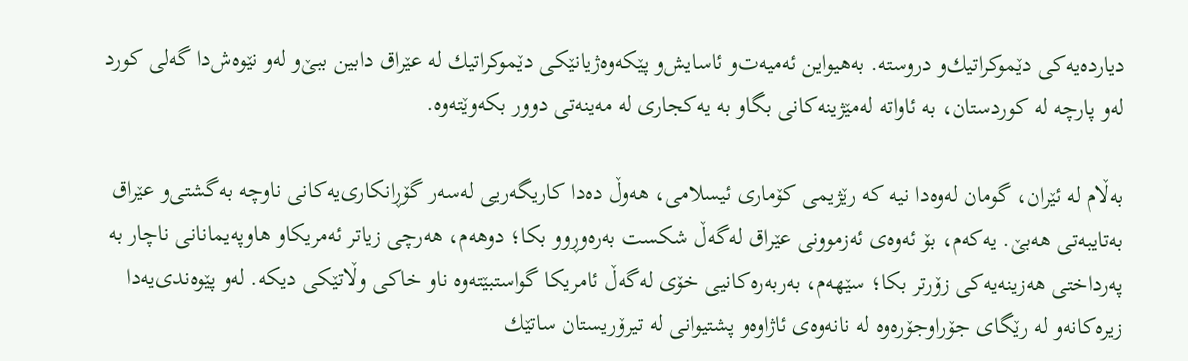دیارده‌یه‌كی‌ دێموكراتیك‌و دروسته‌. به‌هیواین ئه‌میه‌ت‌و ئاسایش‌و پێكه‌وه‌ژیانێكی‌ دێموكراتیك له‌ عێراق دابین ببێ‌‌و له‌و نێوه‌ش‌دا گه‌لی‌ كورد له‌و پارچه‌ له‌ كوردستان، به‌ ئاواته‌ له‌مێژینه‌كانی‌ بگا‌و به‌ یه‌كجاری‌ له‌ مه‌ینه‌تی‌ دوور بكه‌وێته‌وه‌.

به‌ڵام له‌ ئێران، گومان له‌وه‌دا نیه‌ كه‌ رێژیمی‌ كۆماری‌ ئیسلامی‌، هه‌وڵ‌ ده‌دا كاریگه‌ریی‌ له‌سه‌ر گۆڕانكاری‌یه‌كانی‌ ناوچه‌ به‌گشتی‌‌و عێراق به‌تایبه‌تی‌ هه‌بێ‌. یه‌كه‌م، بۆ ئه‌وه‌ی‌ ئه‌زموونی‌ عێراق له‌گه‌ڵ‌ شكست به‌ره‌وڕوو بكا؛ دوهه‌م، هه‌رچی‌ زیاتر ئه‌مریكا‌و هاوپه‌یمانانی‌ ناچار به‌ په‌رداختی‌ هه‌زینه‌یه‌كی‌ زۆرتر بكا؛ سێهه‌م، به‌ربه‌ره‌كانیی‌ خۆی‌ له‌گه‌ڵ‌ ئامریكا گواستبێته‌وه‌ ناو خاكی‌ وڵاتێكی‌ دیكه‌. له‌و پێوه‌ندی‌یه‌دا زیره‌كانه‌‌و له‌ رێگای‌ جۆراوجۆره‌وه‌ له‌ نانه‌وه‌ی‌ ئاژاوه‌‌و پشتیوانی‌ له‌ تیرۆریستان ساتێك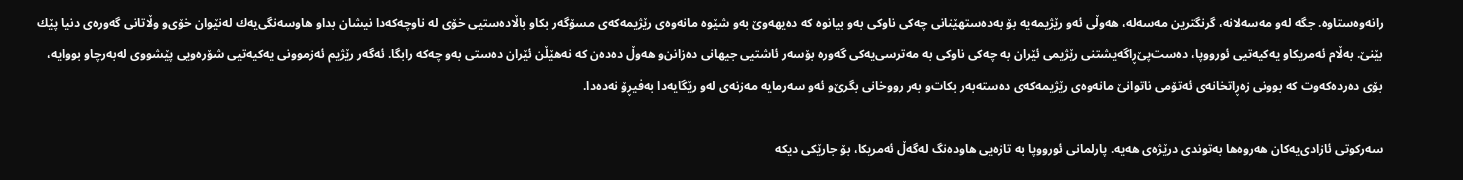رانه‌وه‌ستاوه‌. جگه‌ له‌و مه‌سه‌لانه‌، گرنگترین مه‌سه‌له‌، هه‌وڵی‌ ئه‌و رێژیمه‌یه‌ بۆ به‌ده‌ستهێنانی‌ چه‌كی‌ ناوكی‌ به‌و بیانوه‌ كه‌ ده‌یهه‌وێ‌ به‌و شێوه‌ مانه‌وه‌ی‌ رێژیمه‌كه‌ی‌ مسۆگه‌ر بكا‌و باڵاده‌ستیی‌ خۆی‌ له‌ ناوچه‌كه‌دا نیشان بدا‌و هاوسه‌نگی‌یه‌ك له‌نێوان خۆی‌‌و وڵاتانی‌ گه‌وره‌ی‌ دنیا پێك بێنێ‌. به‌ڵام ئه‌مریكا‌و یه‌كیه‌تیی‌ ئورووپا، ده‌ست‌پێ‌ڕاگه‌یشتنی‌ رێژیمی‌ ئێران به‌ چه‌كی‌ ناوكی‌ به‌ مه‌ترسی‌یه‌كی‌ گه‌وره‌ بۆسه‌ر ئاشتیی‌ جیهانی‌ ده‌زانن‌و هه‌وڵ‌ ده‌ده‌ن كه‌ نه‌هێڵن ئێران ده‌ستی‌ به‌و چه‌كه‌ رابگا. ئه‌گه‌ر رێژیم ئه‌زموونی‌ یه‌كیه‌تیی‌ شۆره‌ویی‌ پێشووی‌ له‌به‌رچاو بووایه‌، بۆی‌ ده‌رده‌كه‌وت كه‌ بوونی‌ زه‌ڕاتخانه‌ی‌ ئه‌تۆمی‌ ناتوانێ‌ مانه‌وه‌ی‌ رێژیمه‌كه‌ی‌ ده‌سته‌به‌ر بكات‌و به‌ر رووخانی‌ بگرێ‌‌و ئه‌و سه‌رمایه‌ مه‌زنه‌ی‌ له‌و رێگایه‌دا به‌فیڕۆ نه‌ده‌دا.

سه‌ركوتی‌ ئازادی‌یه‌كان هه‌روه‌ها به‌توندی‌ درێژه‌ی‌ هه‌یه‌. پارلمانی‌ ئورووپا به‌ تازه‌یی‌ هاوده‌نگ له‌گه‌ڵ‌ ئه‌مریكا، بۆ جارێكی‌ دیكه‌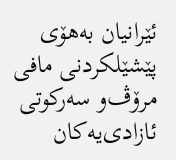ئێرانیان به‌هۆی‌ پێشێلكردنی‌ مافی‌ مرۆڤ‌و سه‌ركوتی‌ ئازادی‌یه‌كان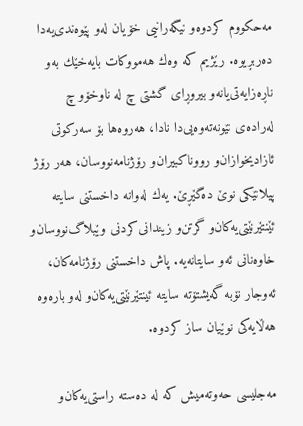مه‌حكووم كردوه‌‌و نیگه‌رانیی‌ خۆیان له‌و پێوه‌ندی‌یه‌دا ده‌ربڕیوه‌. رێژیم كه‌ وه‌ك هه‌مووكات بایه‌خێك به‌و ناڕه‌زایه‌تی‌یانه‌‌و بیر‌وڕای‌ گشتی‌ چ له‌ ناوخۆ‌و چ له‌راده‌ی‌ نێونه‌ته‌وه‌یی‌دا نادا، هه‌روه‌ها بۆ سه‌ركوتی‌ ئازادیخوازان‌و رووناكبیران‌و رۆژنامه‌نووسان، هه‌ر رۆژ پیلانێكی‌ نوێ‌ ده‌گێڕێ‌. یه‌ك له‌وانه‌ داخستنی‌ سایته‌ ئێنتێرنێتی‌یه‌كان‌و گرتن‌و زیندانی‌كردنی‌ وێبلاگ‌نووسان‌و خاوه‌نانی‌ ئه‌و سایتانه‌یه‌. پاش داخستنی‌ رۆژنامه‌كان، ئه‌وجار نۆبه‌ گه‌یشتۆته‌ سایته‌ ئینتێرنێتی‌یه‌كان‌و له‌و باره‌وه‌ هه‌ڵایه‌كی‌ نوێیان ساز كردوه‌.

مه‌جلیسی‌ حه‌وته‌میش كه‌ له‌ ده‌سته‌ راستی‌یه‌كان‌و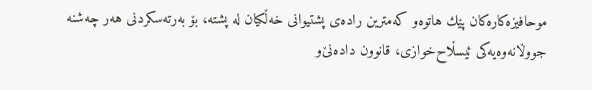موحافیزه‌كاره‌كان پێك هاتوه‌‌و كه‌مترین راده‌ی‌ پشتیوانی‌ خه‌ڵكیان له‌ پشته‌، بۆ به‌رته‌سكردنی‌ هه‌ر چه‌شنه‌ جووڵانه‌وه‌یه‌كی‌ ئیسڵاح‌خوازی‌، قانوون داده‌نێ‌‌و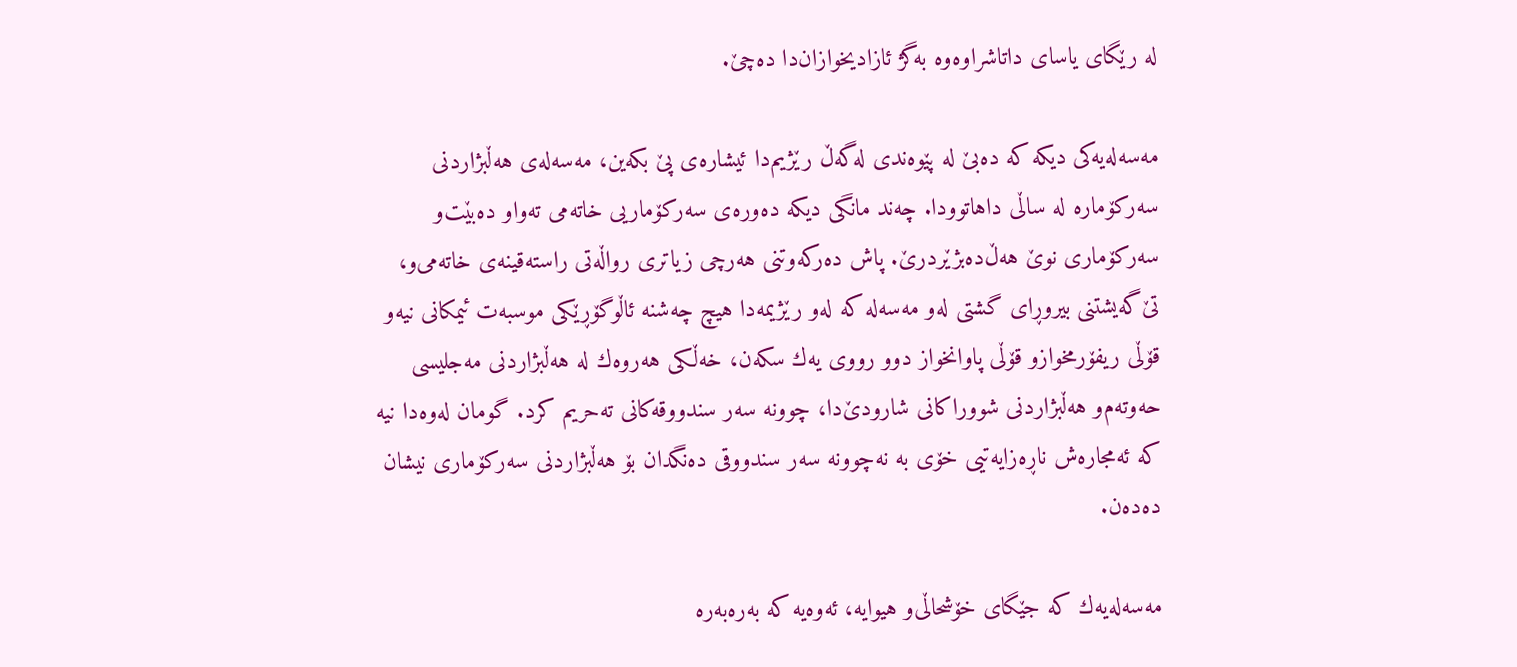له‌ رێگای‌ یاسای‌ داتاشراوه‌وه‌ به‌گژ ئازادیخوازان‌دا ده‌چێ‌.

مه‌سه‌له‌یه‌كی‌ دیكه‌ كه‌ ده‌بێ‌ له‌ پێوه‌ندی‌ له‌گه‌ڵ‌ رێژیم‌دا ئیشاره‌ی‌ پێ‌ بكه‌ین، مه‌سه‌له‌ی‌ هه‌ڵبژاردنی‌ سه‌ركۆماره‌ له‌ ساڵی‌ داهاتوودا. چه‌ند مانگی‌ دیكه‌ ده‌وره‌ی‌ سه‌ركۆماریی‌ خاته‌می‌ ته‌واو ده‌بێت‌و سه‌ركۆماری‌ نوێ‌ هه‌ڵ‌ده‌بژێردرێ‌. پاش ده‌ركه‌وتنی‌ هه‌رچی‌ زیاتری‌ رواڵه‌تی‌ راسته‌قینه‌ی‌ خاته‌می‌‌و، تێ‌گه‌یشتنی‌ بیر‌وڕای‌ گشتی‌ له‌و مه‌سه‌له‌ كه‌ له‌و رێژیمه‌دا هیچ چه‌شنه‌ ئاڵوگۆڕێكی‌ موسبه‌ت ئیمكانی‌ نیه‌‌و قۆڵی‌ ریفۆرمخواز‌و قۆڵی‌ پاوانخواز دوو رووی‌ یه‌ك سكه‌ن، خه‌ڵكی‌ هه‌روه‌ك له‌ هه‌ڵبژاردنی‌ مه‌جلیسی‌ حه‌وته‌م‌و هه‌ڵبژاردنی‌ شووراكانی‌ شار‌ودێ‌دا، چوونه‌ سه‌ر سندووقه‌كانی‌ ته‌حریم كرد. گومان له‌وه‌دا نیه‌ كه‌ ئه‌مجاره‌ش ناڕه‌زایه‌تیی‌ خۆی‌ به‌ نه‌چوونه‌ سه‌ر سندووقی‌ ده‌نگدان بۆ هه‌ڵبژاردنی‌ سه‌ركۆماری‌ نیشان ده‌ده‌ن.

مه‌سه‌له‌یه‌ك كه‌ جێگای‌ خۆشحاڵی‌‌و هیوایه‌، ئه‌وه‌یه‌ كه‌ به‌ره‌به‌ره‌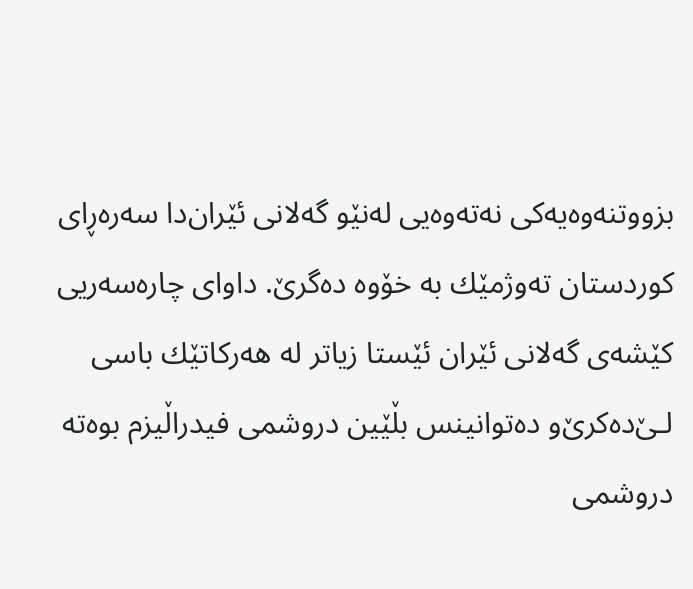بزووتنه‌وه‌یه‌كی‌ نه‌ته‌وه‌یی‌ له‌نێو گه‌لانی‌ ئێران‌دا سه‌ره‌ڕای‌ كوردستان ته‌وژمێك به‌ خۆوه‌ ده‌گرێ‌. داوای‌ چاره‌سه‌ریی‌ كێشه‌ی‌ گه‌لانی‌ ئێران ئێستا زیاتر له‌ هه‌ركاتێك باسی‌ لـێ‌ده‌كرێ‌‌و ده‌توانینس بڵێین دروشمی‌ فیدراڵیزم بوه‌ته‌ دروشمی‌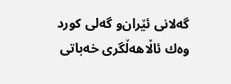گه‌لانی‌ ئێران‌و گه‌لی‌ كورد وه‌ك ئاڵاهه‌ڵگری‌ خه‌باتی‌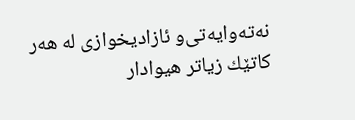نه‌ته‌وایه‌تی‌‌و ئازادیخوازی‌ له‌ هه‌ر كاتێك زیاتر هیوادار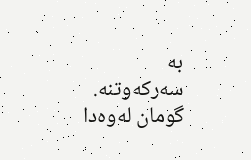به‌ سه‌ركه‌وتنه‌. گومان له‌وه‌دا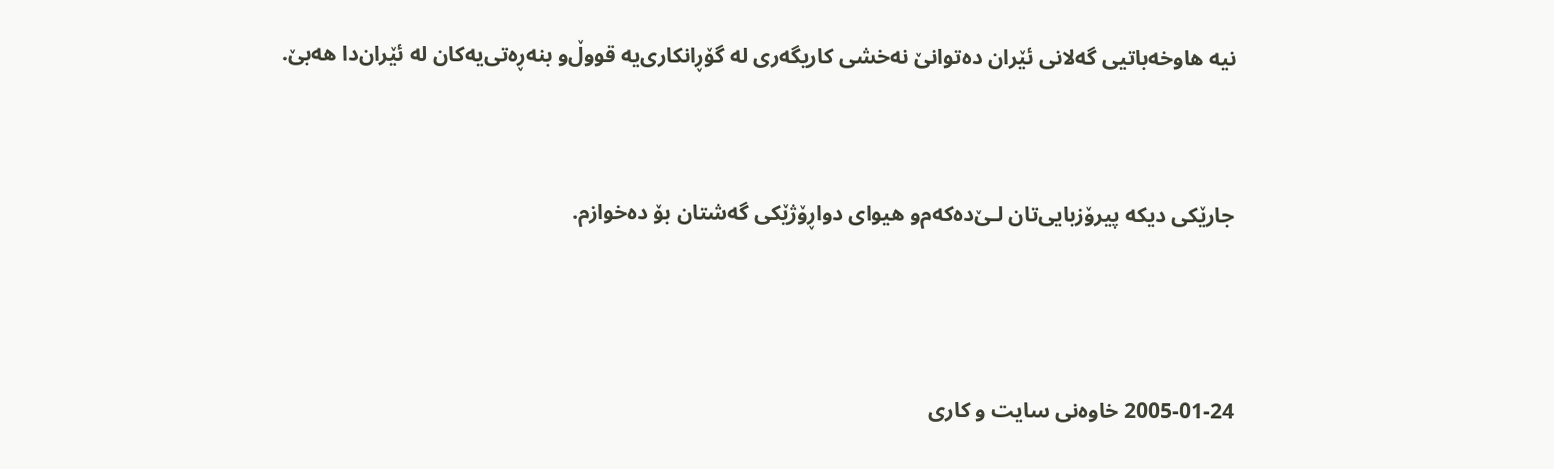نیه‌ هاوخه‌باتیی‌ گه‌لانی‌ ئێران ده‌توانێ‌ نه‌خشی‌ كاریگه‌ری‌ له‌ گۆڕانكاری‌یه‌ قووڵ‌‌و بنه‌ڕه‌تی‌یه‌كان له‌ ئێران‌دا هه‌بێ‌.



جارێكی‌ دیكه‌ پیرۆزبایی‌تان لـێ‌ده‌كه‌م‌و هیوای‌ دواڕۆژێكی‌ گه‌شتان بۆ ده‌خوازم.




2005-01-24 خاوه‌نی سایت و کاری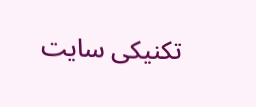تکنیکی سایت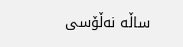ساڵه‌ نه‌ڵۆسی